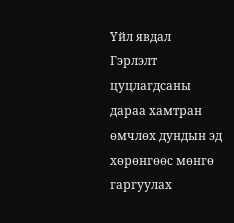Үйл явдал
Гэрлэлт цуцлагдсаны дараа хамтран өмчлөх дундын эд хөрөнгөөс мөнгө гаргуулах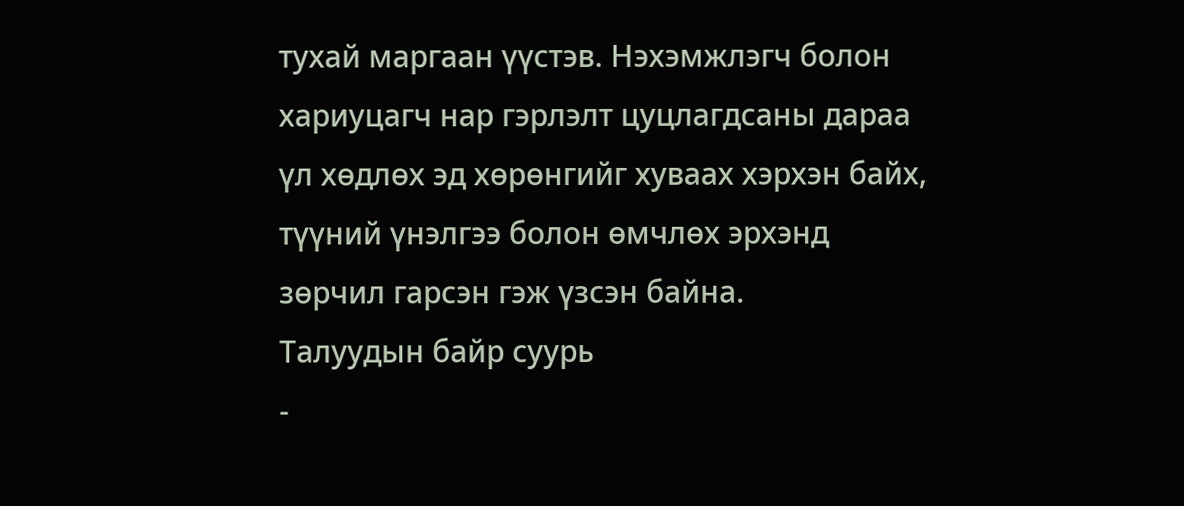тухай маргаан үүстэв. Нэхэмжлэгч болон хариуцагч нар гэрлэлт цуцлагдсаны дараа үл хөдлөх эд хөрөнгийг хуваах хэрхэн байх, түүний үнэлгээ болон өмчлөх эрхэнд зөрчил гарсэн гэж үзсэн байна.
Талуудын байр суурь
-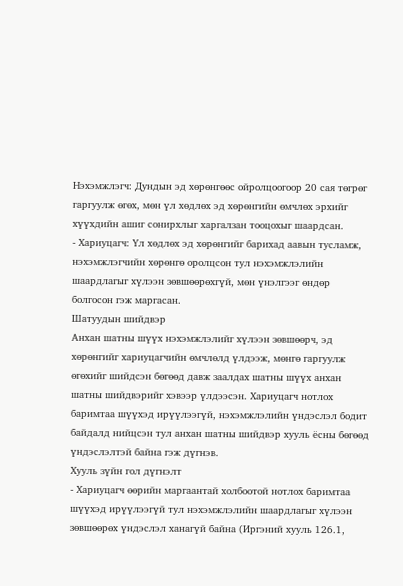Нэхэмжлэгч: Дундын эд хөрөнгөөс ойролцоогоор 20 сая төгрөг гаргуулж өгөх, мөн үл хөдлөх эд хөрөнгийн өмчлөх эрхийг хүүхдийн ашиг сонирхлыг харгалзан тооцохыг шаардсан.
- Хариуцагч: Үл хөдлөх эд хөрөнгийг барихад аавын тусламж, нэхэмжлэгчийн хөрөнгө оролцсон тул нэхэмжлэлийн шаардлагыг хүлээн зөвшөөрөхгүй, мөн үнэлгээг өндөр болгосон гэж маргасан.
Шатуудын шийдвэр
Анхан шатны шүүх нэхэмжлэлийг хүлээн зөвшөөрч, эд хөрөнгийг хариуцагчийн өмчлөлд үлдээж, мөнгө гаргуулж өгөхийг шийдсэн бөгөөд давж заалдах шатны шүүх анхан шатны шийдвэрийг хэвээр үлдээсэн. Хариуцагч нотлох баримтаа шүүхэд ирүүлээгүй, нэхэмжлэлийн үндэслэл бодит байдалд нийцсэн тул анхан шатны шийдвэр хууль ёсны бөгөөд үндэслэлтэй байна гэж дүгнэв.
Хууль зүйн гол дүгнэлт
- Хариуцагч өөрийн маргаантай холбоотой нотлох баримтаа шүүхэд ирүүлээгүй тул нэхэмжлэлийн шаардлагыг хүлээн зөвшөөрөх үндэслэл ханагүй байна (Иргэний хууль 126.1,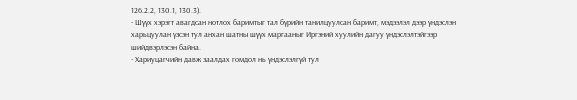126.2.2, 130.1, 130.3).
- Шүүх хэрэгт авагдсан нотлох баримтыг тал бүрийн танилцуулсан баримт, мэдээлэл дээр үндэслэн харьцуулан үзсэн тул анхан шатны шүүх маргааныг Иргэний хуулийн дагуу үндэслэлтэйгээр шийдвэрлэсэн байна.
- Хариуцагчийн давж заалдах гомдол нь үндэслэлгүй тул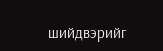шийдвэрийг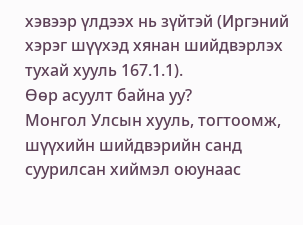хэвээр үлдээх нь зүйтэй (Иргэний хэрэг шүүхэд хянан шийдвэрлэх тухай хууль 167.1.1).
Өөр асуулт байна уу?
Монгол Улсын хууль, тогтоомж, шүүхийн шийдвэрийн санд суурилсан хиймэл оюунаас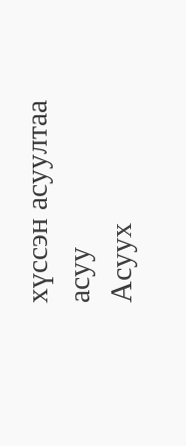хүссэн асуултаа асуу
Асуух